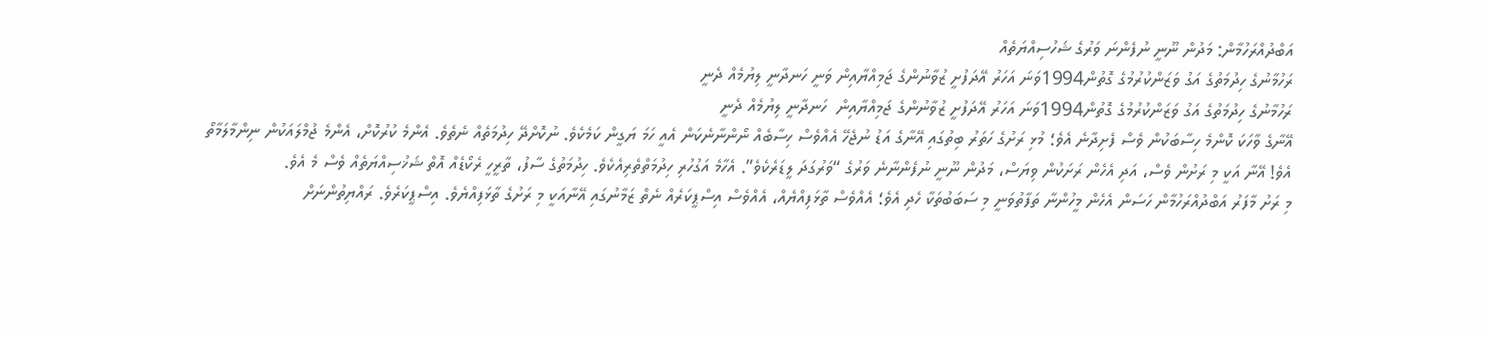އަބްދުއްރަހުމާން: މަދުން ނޫނީ ނުފެންނަ ވަރުގެ ޝަހުސިއްޔަތެއް
ރަހުމާނުގެ ހިދުމަތުގެ އަގު ވަޒަންކުރުމުގެ ގޮތުން1994ވަނަ އަހަރު އޭދަފުށީ ޒުވާނުންގެ ޖަމިއްޔާއިން ވަނީ ހަނދާނީ ލިޔުމެއް ދެނީ
ރަހުމާނުގެ ހިދުމަތުގެ އަގު ވަޒަންކުރުމުގެ ގޮތުން1994ވަނަ އަހަރު އޭދަފުށީ ޒުވާނުންގެ ޖަމިއްޔާއިން  ހަނދާނީ ލިޔުމެއް ދެނީ
އޭނާގެ ވާހަކަ ކޮންމެ ހިސާބަކުން ވެސް ފެށިދާނެ އެވެ؛ މުޅި ރަށުގެ ހަތަރު ބިތުގައި އޭނާގެ އަޑު ނުޖެހޭ އެއްވެސް ހިސާބެއް ނޯންނާނެކަން އެއީ ހަމަ ޔަގީން ކަމެކެވެ. ނުކޮށްދޭ ހިދުމަތެއް ނެތެވެ. އެންމެ ކުރުކޮށް، އެންމެ ޖުމްލައަކުން ނިންމާލަމާތޯ އެވެ! އޭނާ އަކީ މި ރަށުން ވެސް، އަދި އެހެން ރަށަކުން ވިޔަސް، މަދުން ނޫނީ ނުފެންނާނެ ވަރުގެ “ވަރުގަދަ ލީޑަރެކެވެ”. އެހާމެ އަގުހުރި ހިދުމަތްތެރިއެކެވެ. ހިދުމަތުގެ ސާފު، ތާރީހީ ރެކޯޑެއް އޮތް ޝަޚުސިއްޔަތެއް ވެސް މެ އެވެ.
މި ރަށު މާފަރު އަބްދުއްރަހުމާން ހަސަން އެހެން މީހުންނާ ތަފާތުވަނީ މި ސަބަބުތަކާ ހެދި އެވެ؛ އެއްވެސް ތާޅަފިއްޔެއް، އެއްވެސް އިސްޕީކަރެއް ނެތް ޒަމާނުގައި އޭނާއަކީ މި ރަށުގެ ތާޅަފިއްޔެވެ. އިސްޕީކަރެވެ. ރައްޔިތުންނަށް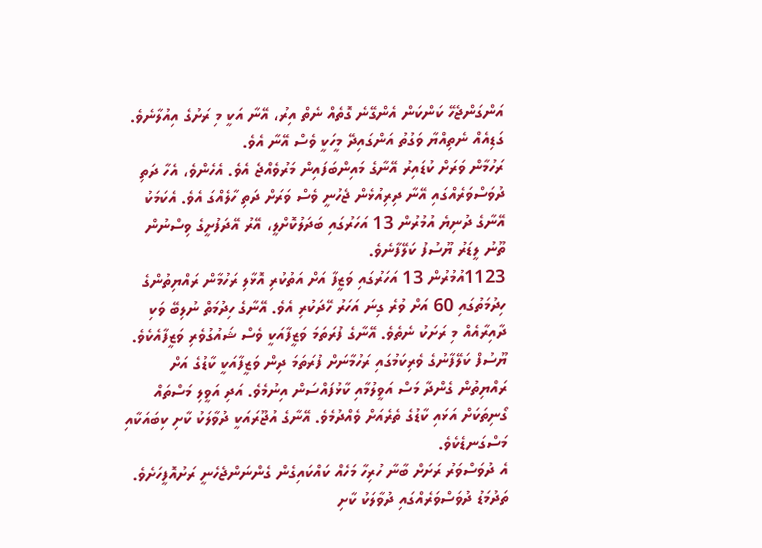އަންގަންޖެހޭ ކަންކަން އެންގޭނެ ގޮތެއް ނެތް އިރު، އޭނާ އަކީ މި ރަށުގެ އިއުލާނެވެ. ގަޑިއެއް ނެތިއްޔާ ވަގުތު އަންގައިދޭ މީހަކީ ވެސް އޭނާ އެވެ.
ރަހުމާން ވަރަށް ކުޑައިރު އޭނާގެ މައިންބަފައިން މަރުވެއްޖެ އެވެ. އެހެންވެ، އެހާ ދަތި ދުވަސްވަރެއްގައި އޭނާ ދިރިއުޅެން ޖެހުނީ ވެސް ވަރަށް ދަތި ހާލެއްގަ އެވެ. އެކަމަކު އޭނާގެ ދުނިޔެ އުމުރުން 13 އަހަރުގައި ބަދަލުކޮށްލީ، އޭރު އޭދަފުށީގެ ވިސްނުން ތޫނު ލީޑަރު ޔޫސުފު ކަލޭފާނެވެ.
1123އުމުރުން 13 އަހަރުގައި ވަޒީފާ އަށް އަތުކުރި އޮޅާލި ރަހުމާން ރައްޔިތުންގެ ހިދުމަތުގައި 60 އަށް ވުރެ ގިނަ އަހަރު ހޭދަކުރި އެވެ. އޭނާގެ ހިދުމަތް ނުލިބޭ ވަކި ދާއިރާއެއް މި ރަށަކު ނެތެވެ. އޭނާގެ ފުރަތަމަ ވަޒީފާއަކީ ވެސް ޝައުގުވެރި ވަޒީފާއެކެވެ. ޔޫސުފް ކަލޭފާނުގެ ވެރިކަމުގައި ރަހުމާނަށް ފުރަތަމަ ދިން ވަޒީފާއަކީ ކާޑުގެ އަށް ރައްޔިތުން ގެންދާ މަސް އަވީލުމާއި ކާޅުފައްސަން އިނުމެވެ. އަދި އަވީލި މަސްތައް ގޯނިތަކަށް އަޅައި ކާޑުގެ ތެރެއަށް ވެއްދުމެވެ. އޭނާގެ އުޖޫރައަކީ ދުވާލަކު ކާށި ކިބައަކާއި މަސްގަނޑެކެވެ.
އެ ދުވަސްވަރު ރަށަށް ބާނާ ހުރިހާ މަހެއް ކައްކައިގެން ގެންނަންޖެހެނީ ރަށުއޮފީހަށެވެ. ތަދުމަޑު ދުވަސްވަރެއްގައި ދުވާލަކު ކާށި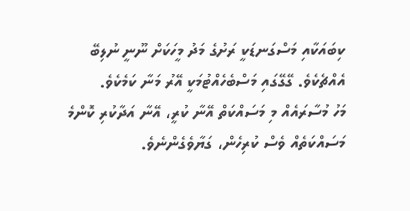ކިބައަކާއި މަސްގަނޑަކީ ރަށުގެ މަދު މީހަކަށް ނޫނީ ނުލިބޭ އެއްޗެކެވެ. ގޭގޭގައި މަސްބެހެއްޓުމަކީ އޭރު މަނާ ކަމެކެވެ.
މަހު މުސާރައެއް މި މަސައްކަތް އޭނާ ކުރީ، އޭނާ އަދާކުރި ކޮންމެ މަސައްކަތެއް ވެސް ކުރިހެން، ގަޔާވެގެންނެވެ.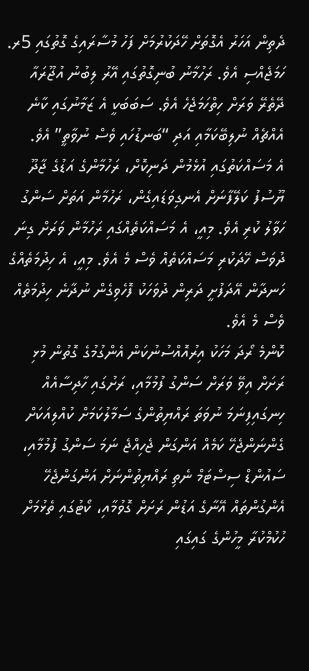ދެތިން އަހަރު އެގޮތަށް ހޭދަކުރުމަށް ފަހު މުސާރައިގެ ގޮތުގައި 5ރ. ހަމަޖެއްސި އެވެ. ރަހުމާނު ބުނިގޮތުގައި އޭރު ލިބުނު އުޖޫރައާ ދޭތެރޭ ވަރަށް ހިތްހަމަޖެހެ އެވެ. ސަބަބަކީ އެ ޒަމާނުގައި ކާނެ އެއްޗެއް ނުލިބޭކަމާއި އަދި “ބަނޑުހައި ވެސް ނުވާތީ” އެވެ.
އެ މަސައްކަތުގައި އުޅެމުން ދަނިކޮށް، ރަހުމާންގެ އަޑުގެ ޖާދޫ ޔޫސުފު ކަލޭފާނަށް އެނގިވަޑައިގެން، ރަހުމާން އަތަށް ސަންގު ހަވާލު ކުރި އެވެ. މިއީ، އެ މަސައްކަތެއްގައި ރަހުމާން ވަރަށް ގިނަ ދުވަސް ހޭދަކުރި މަސައްކަތެއް ވެސް މެ އެވެ. މިއީ، އެ ހިދުމަތެއްގެ ހަނދާން އޭދަފުށީ ދަރިން ދުވަހަކު ފޮހެވިގެން ނުދާނެ ހިދުމަތެއް ވެސް މެ އެވެ.
ކޮންމެ ރޯދަ މަހަކު އިރުއޮއްސުނުކަން އެންގުމުގެ ގޮތުން މުޅި ރަށަށް އިވޭ ވަރަށް ސަންގު ފުމުމާއި، ރަށުގައި ހާދިސާއެއް ހިނގައިފިނަމަ ނުވަތަ ރައްޔިތުންގެ ސަމާލުކަމަށް ކުއްލިއަކަށް ގެންނަންޖެހޭ ކަމެއް އަންގަން ޖެހިއްޖެ ނަމަ ސަންގު ފުމުމާއި، ސައުންޑް ސިސްޓަމް ނެތި ރައްޔިތުންނަށް އަންގަންޖެހޭ އެންގުންތައް އޭނާގެ އަޑުން ރަށަށް ގޮވުމާއި، ކޯޓުގައި ތެޅުމަށް ހުކުމްކުރާ މީހުންގެ ގައިގައި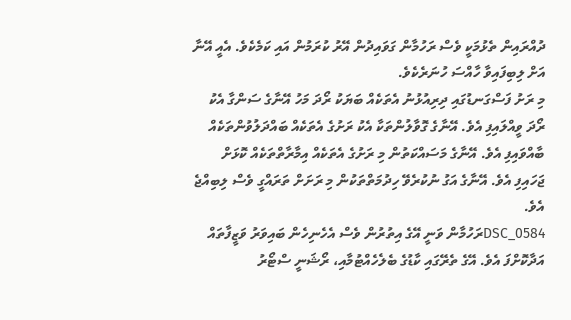ދުއްރައިން ތެޅުމަކީ ވެސް ރަހުމާން ގަވައިދުން އޭރު ކުރަމުން އައި ކަމެކެވެ. އެއީ އޭނާ އަށް ލިބިފައިވާ ހާއްސަ ހުނަރެކެވެ.
މި ރަށު ފަސްގަނޑުގައި ދިރިއުޅުނު އެތަކެއް ބަޔަކު ރޯދަ މަހު އޭނާގެ ސަންގާ އެކު ރޯދަ ވީއްލައިފި އެވެ. އޭނާގެ ގޮވާލުންތަކާ އެކު ރަށުގެ އެތަކެއް ބައްދަލުވުންތަކެއް ބާއްވައިފި އެވެ. އޭނާގެ މަސައްކަތުން މި ރަށުގެ އެތަކެއް އިމާރާތްތަކެއް ކޮޅަށް ޖަހައިފި އެވެ. އޭނާގެ އަގު ނުކުރެވޭ ހިދުމަތްތަކުން މި ރަށަށް ތަރައްގީ ވެސް ލިބިއްޖެ އެވެ.
DSC_0584ރަހުމާން ވަނީ އޭގެ އިތުރުން ވެސް އެހެނިހެން ބައިވަރު ވަޒީފާތައް އަދާކޮށްފަ އެވެ. އޭގެ ތެރޭގައި ކާޑުގެ ބެލެހެއްޓުމާއި، ރޯޝަނީ ސްޓޯރު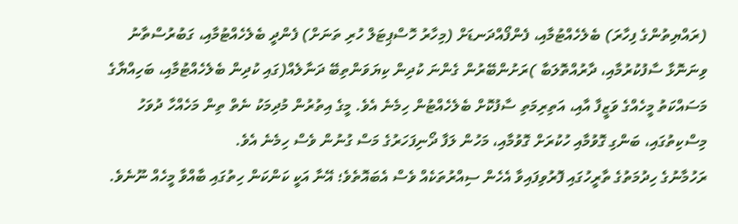(ރައްޔިތުންގެ ފިހާރަ) ބެލެހެއްޓުމާއި، ފެންފޯއްދަނޑަށް (މިހާރު ހޮސްޕިޓަލް ހުރި ތަނަށް) ފެންދީ ބެލެހެއްޓުމާއި، ގަބުރުސްތާނު ވިނަނޮޅާ ސާފުކުރުމާއި، ދާރުއްތޮލަބާ )ރަށުންބޭރުން ގެންނަ ކުދިން ކިޔަވަންތިބޭ ދަނާލެއް(ގައި ކުދިން ބެލެހެއްޓުމާއި، ބަހިއްޔާގެ މަސައްކަތު މީހެއްގެ ވަޒީފާ އާއި، އަތިރިމަތި ސާފުކޮށް ބެލެހެއްޓުން ހިމެނެ އެވެ. މީގެ އިތުރުން މުދިމަކު ނެތް ތިން މަހެއްހާ ދުވަހު މިސްކިތުގައި، ބަންގި ގޮވުމާއި ހުކުރަށް ގޮވުމާއި، މަހުން ލަފާ ދޯނިފަހަރުގެ މަސް ގުނުން ވެސް ހިމެނެ އެވެ.
ރަހުމާނުގެ ހިދުމަތުގެ ތާރީހުގައި ފޮރުވިފައިވާ އެހެން ސިއްރުތަކެއް ވެސް އެބައޮތެވެ؛ އޭނާ އަކީ ކަންކަން ހިތުގައި ބާއްވާ މީހެއް ނޫނެވެ.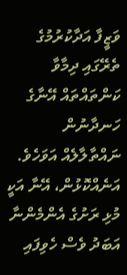ވަޒީފާ އަދާކުރުމުގެ ތެރޭގައި ދިމާވާ ކަންތައްތައް އޭނާގެ ހަނދާނުން ނައްތާލާލެއް އަވަހެވެ. އަނެއްކޮޅުން، އޭނާ އަކީ މުޅި ރަށުގެ އެންމެންނާ އަބަދު ވެސް ހެވިފައި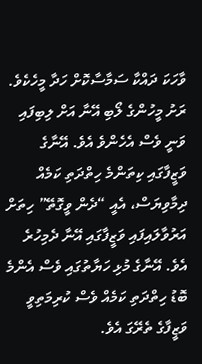ވާހަކަ ދައްކާ ސަމާސާކޮށް ހަދާ މީހެކެވެ. ރަށު މީހުންގެ ލޯބި އޭނާ އަށް ލިބިފައި ވަނީ ވެސް އެހެންވެ އެވެ. އޭނާގެ ވަޒީފާގައި ކިތަންމެ ހިތްދަތި ކަމެއް ދިމާވިޔަސް، އެއީ “ދެން ވީގޮތޭ” ހިތަށް އަރުވާލައިފައި ވަޒީފާގައި އޭނާ ދެމިހުރެ އެވެ. އޭނާގެ މުޅި ހަޔާތުގައި ވެސް އެންމެ ބޮޑު ހިތްދަތި ކަމެއް ވެސް ކުރިމަތިވީ ވަޒީފާގެ ތެރޭގަ އެވެ.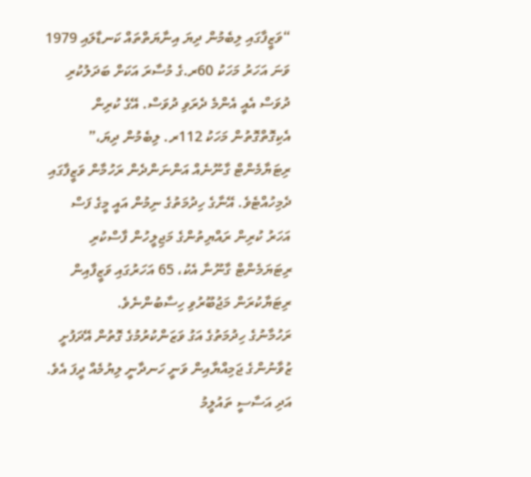“ވަޒީފާގައި ލިބެމުން ދިޔަ އިނާޔަތްތައް ކަނޑާލައި 1979 ވަނަ އަހަރު މަހަކު 60ރ.ގެ މުސާރަ އަކަށް ބަދަލުކުރި ދުވަސް އެއީ އެންމެ ދެރަވި ދުވަސް. އޭގެ ކުރިން އެކިގޮތްގޮތުން މަހަކު 112ރ. ލިބެމުން ދިޔަ،”
ރިޓަޔާމެންޓް ގާނޫނެއް އަންނަންދެން ރަހުމާން ވަޒީފާގައި ދެމިހުއްޓެވެ. އޭނާގެ ހިދުމަތުގެ ނިމުން އައީ މީގެ ފަސް އަހަރު ކުރިން ރައްޔިތުންގެ މަޖިލީހުން ފާސްކުރި ރިޓަޔަމެންޓް ގާނޫނާ އެކު، 65 އަހަރުގައި ވަޒީފާއިން ރިޓަޔާކުރަން މަޖުބޫރުވި ހިސާބުންނެވެ.
ރަހުމާނުގެ ހިދުމަތުގެ އަގު ވަޒަންކުރުމުގެ ގޮތުން އޭދަފުށީ ޒުވާނުންގެ ޖަމިއްޔާއިން ވަނީ ހަނދާނީ ލިޔުމެއް ދީފަ އެވެ. އަދި އަސާސީ ތައުލީމު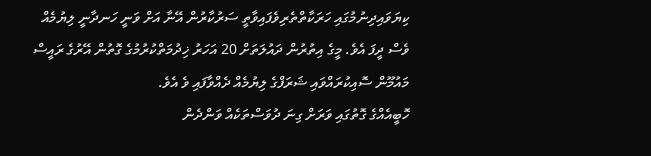ކިޔަވައިދިނުމުގައި ހަރަކާތްތެރިވެފައިވާތީ ސަރުކާރުން އޭނާ އަށް ވަނީ ހަނދާނީ ލިޔުމެއް ވެސް ދީފަ އެވެ. މީގެ އިތުރުން ދައުލަތަށް 20 އަހަރު ޚިދުމަތްކުރުމުގެ ގޮތުން އޭރުގެ ރައީސް މައުމޫން ސޮއިކުރައްވައި ޝަރަފްގެ ލިޔުމެއް ދެއްވާފައި ވެ އެވެ.
ހޮބީއެއްގެ ގޮތުގައި ވަރަށް ގިނަ ދުވަސްތަކެއް ވަންދެން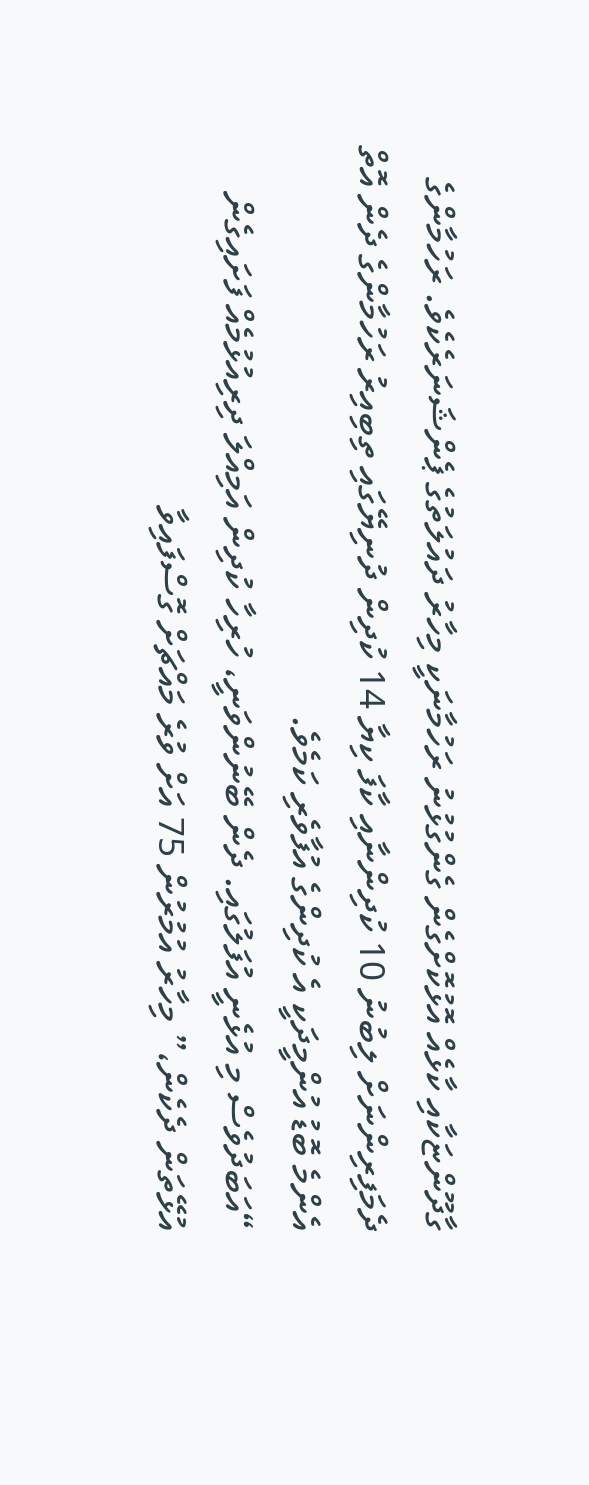ގާދޫންޏަކާއި ކާޅެއް އޮޅުކޮށްގެން ގެންގުޅުނު ރަހުމާނަކީ މިހާރު ދައުލަތުގެ ޕެންޝަނަރެކެވެ. ރަހުމާންގެ ދެމަފިރިންނަށް ލިބުނު 10 ކުދިންނާއި ކާފަ ކިޔާ 14 ކުދިން ދުނިޔޭގައި ތިބިއިރު ރަހުމާންގެ ދެން އޮތް އެންމެ ބޮޑު އުންމީދަކީ އެ ކުދިންގެ އުފާވެރި ކަމެވެ.
“އަބަދުވެސް މި އުޅެނީ އުފަލުގައި. ދެން ބޭނުންވަނީ، ހުރިހާ ކުދިން އަމިއްލަ ދިރިއުޅުމެއް ފަށައިގެން އުޅޭތަން ދެކެން،” މިހާރު އުމުރުން 75 އަށް ވުރެ މައްޗަށް ގޮސްފައިވާ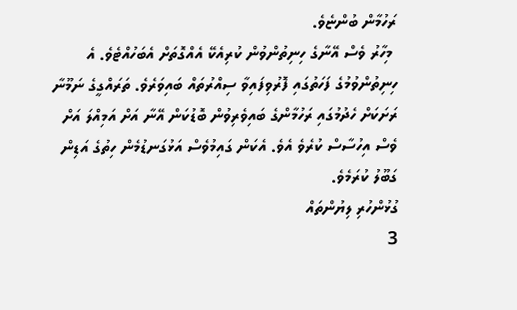ރަހުމާން ބުންޏެވެ.
 މިހާރު ވެސް އޭނާގެ ހިނިތުންވުން ކުރިއެކޭ އެއްގޮތަށް އެބަހުއްޓެވެ. އެ ހިނިތުންވުމުގެ ފަހަތުގައި ފޮރުވިފައިވާ ސިއްރުތައް ބައިވަރެވެ. ތަރައްގީގެ ނަމޫނާ ރަށަކަށް ހެދުމުގައި ރަހުމާންގެ ބައިވެރިވުން ބޮޑުކަން އޭނާ އަށް އަމިއްލަ އަށް ވެސް އިހުސާސް ކުރެވެ އެވެ. އެކަން ގައިމުވެސް އަޅުގަނޑުމެން ހިތުގެ އަޑިން ގަބޫލު ކުރަމެވެ.
ގުޅުންހުރި ލިޔުންތައް
3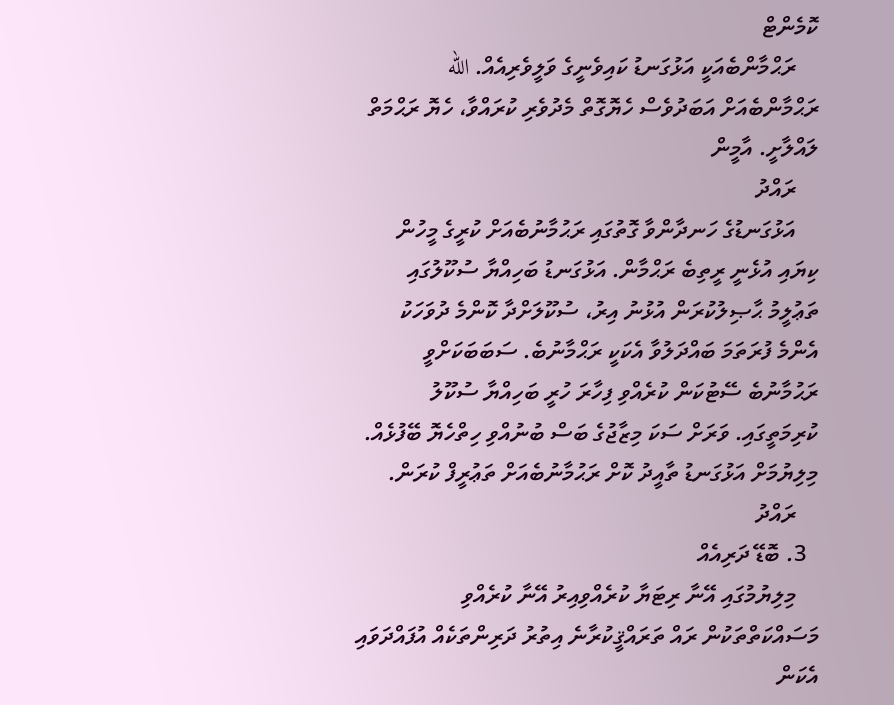ކޮމެންޓް
    ރަޙްމާންބެއަކީ އަޅުގަނޑު ކައިވެނީގެ ވަލީވެރިއެއް. الله ރަޙްމާންބެއަށް އަބަދުވެސް ހެޔޮގޮތް މެދުވެރި ކުރައްވާ، ހެޔޮ ރަޙްމަތް ލައްލާށީ. އާމީން
    ރައްދު
    އަޅުގަނޑުގެ ހަނދާންވާ ގޮތުގައި ރަޙުމާނުބެއަށް ކުރީގެ މީހުން ކިޔައި އުޅެނީ ރީތިބެ ރަޙްމާން. އަޅުގަނޑު ބަހިއްޔާ ސުކޫލުގައި ތަޢުލީމު ޙާޞިލުކުރަން އުޅުނު އިރު، ސުކޫލަށްދާ ކޮންމެ ދުވަހަކު އެންމެ ފުރަތަމަ ބައްދަލުވާ އެކަކީ ރަޙްމާނުބެ. ސަބަބަކަށްވީ ރަޙުމާނުބެ ސޭޓުކަން ކުރެއްވި ފިހާރަ ހުރީ ބަހިއްޔާ ސުކޫލު ކުރިމަތީގައި. ވަރަށް ސަކަ މިޒާޖުގެ ބަސް ބުނުއްވި ހިތްހެޔޮ ބޭފުޅެއް. މިލިޔުމަށް އަޅުގަނޑު ތާއީދު ކޮށް ރަޙުމާނުބެއަށް ތަޢުރީފް ކުރަން.
    ރައްދު
  3. ބޮޑޭ ދަރިއެއް
    މިލިޔުމުގައި އޭނާ ރިޓަޔާ ކުރެއްވިއިރު އޭނާ ކުރެއްވި މަސައްކަތްތަކުން ރައް ތަރައްޤީކުރާނެ އިތުރު ދަރިންތަކެއް އުފައްދަވައި އެކަން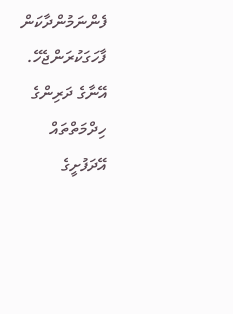ފެންނަމުންދާކަން ފާހަގަކުރަންޖެހޭ. އޭނާގެ ދަރިންގެ ހިދްމަތްތައް އޭދަފުށީގެ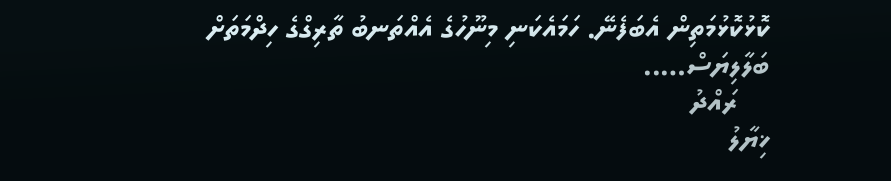ކޮޅުކޮޅުމަތިން އެބަފެނޭ. ހަމައެކަނި މިނޫހުގެ އެއްތަނބު ތާރިގްގެ ހިދްމަތަށް ބަލާލިޔަސް…..
    ރައްދު
ޚިޔާލު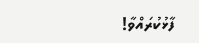ފާޅުކުރައްވާ!